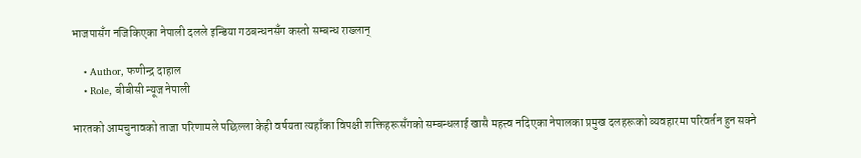भाजपासँग नजिकिएका नेपाली दलले इन्डिया गठबन्धनसँग कस्तो सम्बन्ध राख्लान्

    • Author, फणीन्द्र दाहाल
    • Role, बीबीसी न्यूज नेपाली

भारतको आमचुनावको ताजा परिणामले पछिल्ला केही वर्षयता त्यहाँका विपक्षी शक्तिहरूसँगको सम्बन्धलाई खासै महत्त्व नदिएका नेपालका प्रमुख दलहरूको व्यवहारमा परिवर्तन हुन सक्ने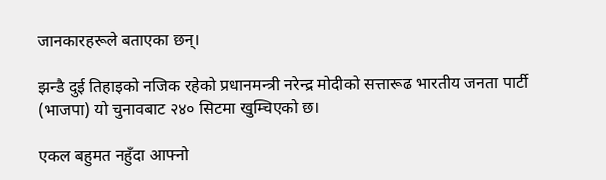जानकारहरूले बताएका छन्।

झन्डै दुई तिहाइको नजिक रहेको प्रधानमन्त्री नरेन्द्र मोदीको सत्तारूढ भारतीय जनता पार्टी (भाजपा) यो चुनावबाट २४० सिटमा खुम्चिएको छ।

एकल बहुमत नहुँदा आफ्नो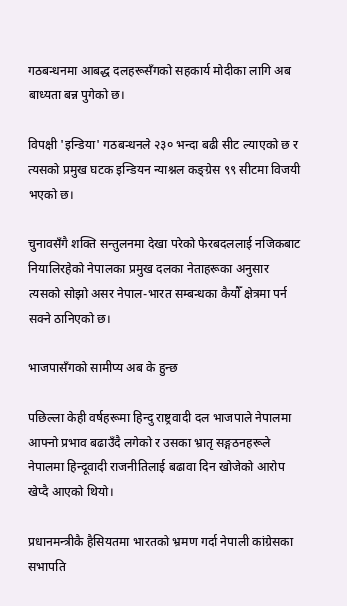गठबन्धनमा आबद्ध दलहरूसँगको सहकार्य मोदीका लागि अब बाध्यता बन्न पुगेको छ।

विपक्षी 'इन्डिया' गठबन्धनले २३० भन्दा बढी सीट ल्याएको छ र त्यसको प्रमुख घटक इन्डियन न्याश्नल कङ्ग्रेस ९९ सीटमा विजयी भएको छ।

चुनावसँगै शक्ति सन्तुलनमा देखा परेको फेरबदललाई नजिकबाट नियालिरहेको नेपालका प्रमुख दलका नेताहरूका अनुसार त्यसको सोझो असर नेपाल-भारत सम्बन्धका कैयौँ क्षेत्रमा पर्न सक्ने ठानिएको छ।

भाजपासँगको सामीप्य अब के हुन्छ

पछिल्ला केही वर्षहरूमा हिन्दु राष्ट्रवादी दल भाजपाले नेपालमा आफ्नो प्रभाव बढाउँदै लगेको र उसका भ्रातृ सङ्गठनहरूले नेपालमा हिन्दूवादी राजनीतिलाई बढावा दिन खोजेको आरोप खेप्दै आएको थियो।

प्रधानमन्त्रीकै हैसियतमा भारतको भ्रमण गर्दा नेपाली कांग्रेसका सभापति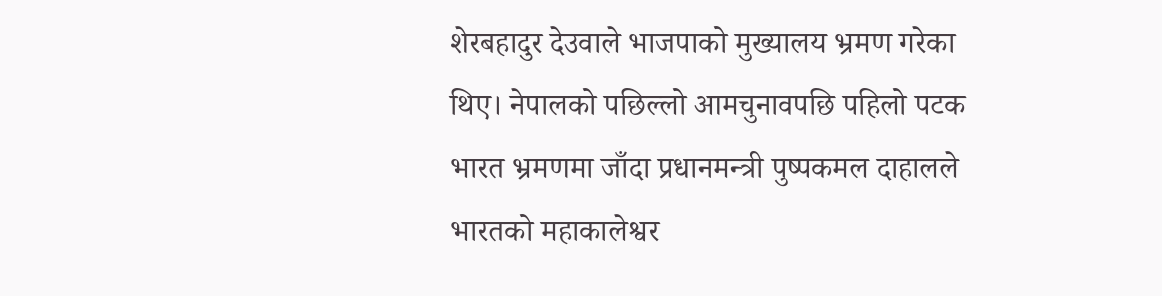शेरबहादुर देउवाले भाजपाको मुख्यालय भ्रमण गरेका थिए। नेपालको पछिल्लो आमचुनावपछि पहिलो पटक भारत भ्रमणमा जाँदा प्रधानमन्त्री पुष्पकमल दाहालले भारतको महाकालेश्वर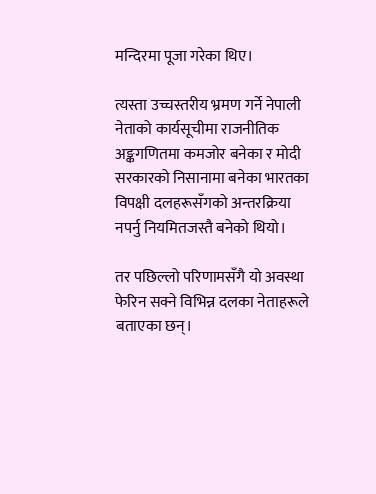मन्दिरमा पूजा गरेका थिए।

त्यस्ता उच्चस्तरीय भ्रमण गर्ने नेपाली नेताको कार्यसूचीमा राजनीतिक अङ्कगणितमा कमजोर बनेका र मोदी सरकारको निसानामा बनेका भारतका विपक्षी दलहरूसँगको अन्तरक्रिया नपर्नु नियमितजस्तै बनेको थियो।

तर पछिल्लो परिणामसँगै यो अवस्था फेरिन सक्ने विभिन्न दलका नेताहरूले बताएका छन्।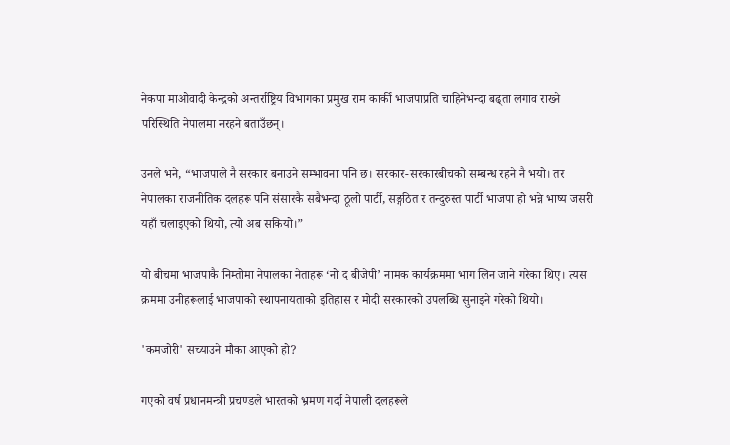नेकपा माओवादी केन्द्रको अन्तर्राष्ट्रिय विभागका प्रमुख राम कार्की भाजपाप्रति चाहिनेभन्दा बढ्ता लगाव राख्ने परिस्थिति नेपालमा नरहने बताउँछन्।

उनले भने, “भाजपाले नै सरकार बनाउने सम्भावना पनि छ। सरकार-सरकारबीचको सम्बन्ध रहने नै भयो। तर नेपालका राजनीतिक दलहरू पनि संसारकै सबैभन्दा ठूलो पार्टी, सङ्गठित र तन्दुरुस्त पार्टी भाजपा हो भन्ने भाष्य जसरी यहाँ चलाइएको थियो, त्यो अब सकियो।”

यो बीचमा भाजपाकै निम्तोमा नेपालका नेताहरू ‘नो द बीजेपी’ नामक कार्यक्रममा भाग लिन जाने गरेका थिए। त्यस क्रममा उनीहरूलाई भाजपाको स्थापनायताको इतिहास र मोदी सरकारको उपलब्धि सुनाइने गरेको थियो।

'कमजोरी' सच्याउने मौका आएको हो?

गएको वर्ष प्रधानमन्त्री प्रचण्डले भारतको भ्रमण गर्दा नेपाली दलहरूले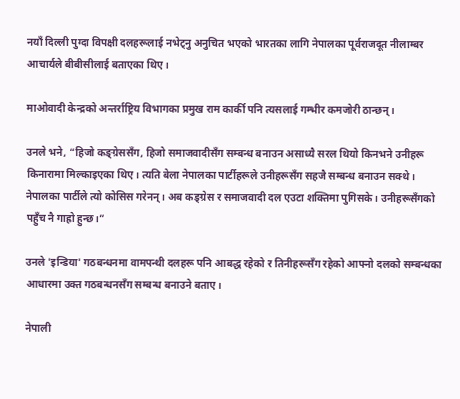नयाँ दिल्ली पुग्दा विपक्षी दलहरूलाई नभेट्नु अनुचित भएको भारतका लागि नेपालका पूर्वराजदूत नीलाम्बर आचार्यले बीबीसीलाई बताएका थिए।

माओवादी केन्द्रको अन्तर्राष्ट्रिय विभागका प्रमुख राम कार्की पनि त्यसलाई गम्भीर कमजोरी ठान्छन्।

उनले भने, “हिजो कङ्ग्रेससँग, हिजो समाजवादीसँग सम्बन्ध बनाउन असाध्यै सरल थियो किनभने उनीहरू किनारामा मिल्काइएका थिए। त्यति बेला नेपालका पार्टीहरूले उनीहरूसँग सहजै सम्बन्ध बनाउन सक्थे। नेपालका पार्टीले त्यो कोसिस गरेनन्। अब कङ्ग्रेस र समाजवादी दल एउटा शक्तिमा पुगिसके। उनीहरूसँगको पहुँच नै गाह्रो हुन्छ।”

उनले 'इन्डिया' गठबन्धनमा वामपन्थी दलहरू पनि आबद्ध रहेको र तिनीहरूसँग रहेको आफ्नो दलको सम्बन्धका आधारमा उक्त गठबन्धनसँग सम्बन्ध बनाउने बताए।

नेपाली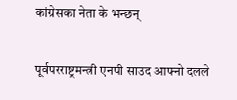कांग्रेसका नेता के भन्छन्

पूर्वपरराष्ट्रमन्त्री एनपी साउद आफ्नो दलले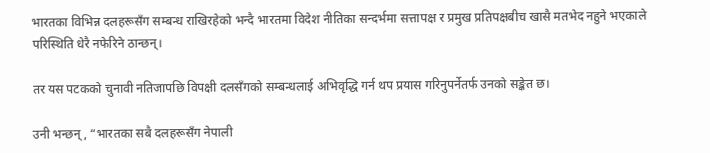भारतका विभिन्न दलहरूसँग सम्बन्ध राखिरहेको भन्दै भारतमा विदेश नीतिका सन्दर्भमा सत्तापक्ष र प्रमुख प्रतिपक्षबीच खासै मतभेद नहुने भएकाले परिस्थिति धेरै नफेरिने ठान्छन्।

तर यस पटकको चुनावी नतिजापछि विपक्षी दलसँगको सम्बन्धलाई अभिवृद्धि गर्न थप प्रयास गरिनुपर्नेतर्फ उनको सङ्केत छ।

उनी भन्छन्, “भारतका सबै दलहरूसँग नेपाली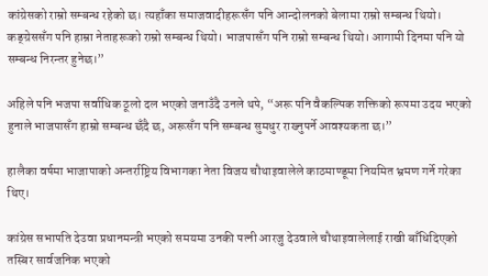कांग्रेसको राम्रो सम्बन्ध रहेको छ। त्यहाँका समाजवादीहरूसँग पनि आन्दोलनको बेलामा राम्रो सम्बन्ध थियो। कङ्ग्रेससँग पनि हाम्रा नेताहरूको राम्रो सम्बन्ध थियो। भाजपासँग पनि राम्रो सम्बन्ध थियो। आगामी दिनमा पनि यो सम्बन्ध निरन्तर हुनेछ।”

अहिले पनि भजपा सर्वाधिक ठूलो दल भएको जनाउँदै उनले थपे, “अरू पनि वैकल्पिक शक्तिको रूपमा उदय भएको हुनाले भाजपासँग हाम्रो सम्बन्ध छँदै छ, अरूसँग पनि सम्बन्ध सुमधुर राख्नुपर्ने आवश्यकता छ।”

हालैका वर्षमा भाजापाको अन्तर्राष्ट्रिय विभागका नेता विजय चौथाइवालेले काठमाण्डूमा नियमित भ्रमण गर्ने गरेका थिए।

कांग्रेस सभापति देउवा प्रधानमन्त्री भएको समयमा उनकी पत्नी आरजु देउवाले चौथाइवालेलाई राखी बाँधिदिएको तस्बिर सार्वजनिक भएको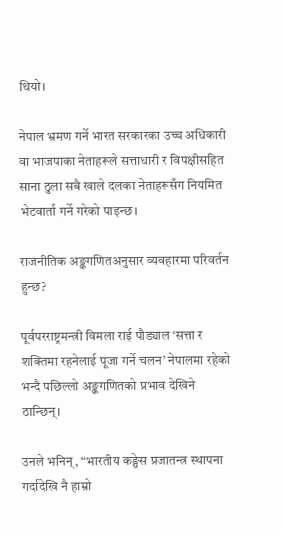थियो।

नेपाल भ्रमण गर्ने भारत सरकारका उच्च अधिकारी वा भाजपाका नेताहरूले सत्ताधारी र विपक्षीसहित साना ठुला सबै खाले दलका नेताहरूसँग नियमित भेटवार्ता गर्ने गरेको पाइन्छ।

राजनीतिक अङ्कगणितअनुसार व्यवहारमा परिवर्तन हुन्छ?

पूर्वपरराष्ट्रमन्त्री विमला राई पौड्याल ‘सत्ता र शक्तिमा रहनेलाई पूजा गर्ने चलन’ नेपालमा रहेको भन्दै पछिल्लो अङ्कगणितको प्रभाव देखिने ठान्छिन्।

उनले भनिन्, “भारतीय कङ्ग्रेस प्रजातन्त्र स्थापना गर्दादेखि नै हाम्रो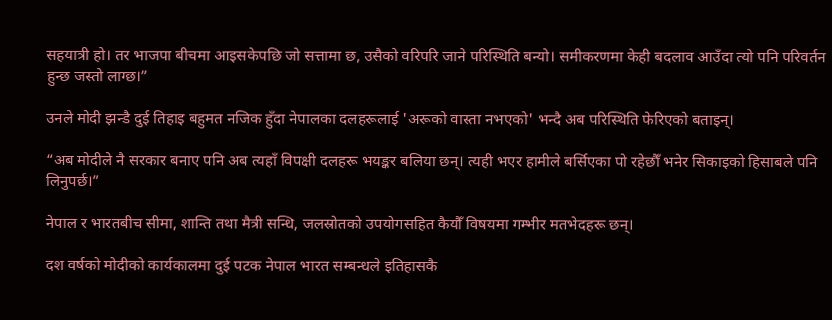सहयात्री हो। तर भाजपा बीचमा आइसकेपछि जो सत्तामा छ, उसैको वरिपरि जाने परिस्थिति बन्यो। समीकरणमा केही बदलाव आउँदा त्यो पनि परिवर्तन हुन्छ जस्तो लाग्छ।”

उनले मोदी झन्डै दुई तिहाइ बहुमत नजिक हुँदा नेपालका दलहरूलाई 'अरूको वास्ता नभएको' भन्दै अब परिस्थिति फेरिएको बताइन्।

“अब मोदीले नै सरकार बनाए पनि अब त्यहाँ विपक्षी दलहरू भयङ्कर बलिया छन्। त्यही भएर हामीले बर्सिएका पो रहेछौँ भनेर सिकाइको हिसाबले पनि लिनुपर्छ।”

नेपाल र भारतबीच सीमा, शान्ति तथा मैत्री सन्धि, जलस्रोतको उपयोगसहित कैयौँ विषयमा गम्भीर मतभेदहरू छन्।

दश वर्षको मोदीको कार्यकालमा दुई पटक नेपाल भारत सम्बन्धले इतिहासकै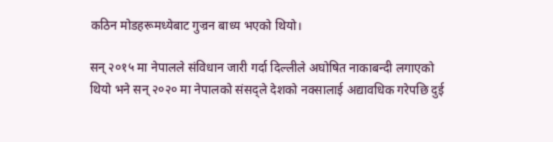कठिन मोडहरूमध्येबाट गुज्रन बाध्य भएको थियो।

सन् २०१५ मा नेपालले संविधान जारी गर्दा दिल्लीले अघोषित नाकाबन्दी लगाएको थियो भने सन् २०२० मा नेपालको संसद्ले देशको नक्सालाई अद्यावधिक गरेपछि दुई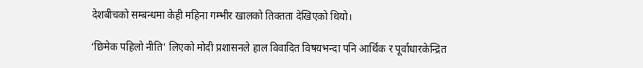देशबीचको सम्बन्धमा केही महिना गम्भीर खालको तिक्तता देखिएको थियो।

‘छिमेक पहिलो नीति’ लिएको मोदी प्रशासनले हाल विवादित विषयभन्दा पनि आर्थिक र पूर्वाधारकेन्द्रित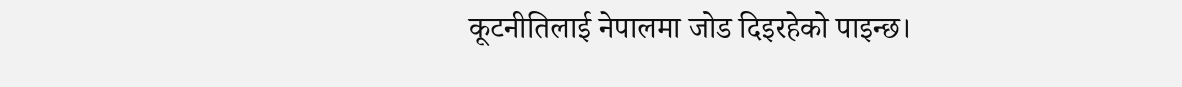कूटनीतिलाई नेपालमा जोड दिइरहेको पाइन्छ।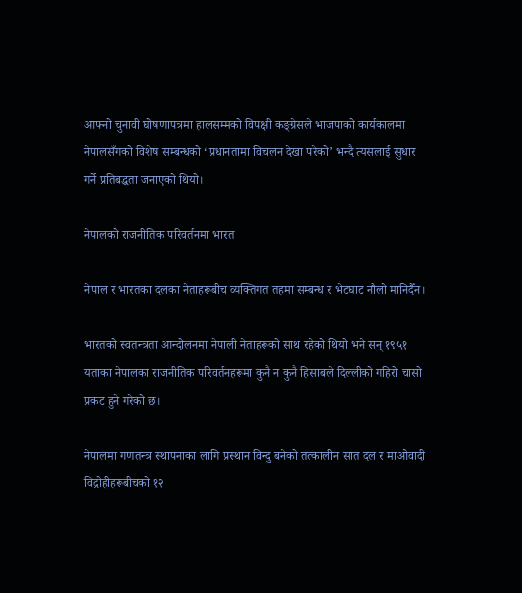आफ्नो चुनावी घोषणापत्रमा हालसम्मको विपक्षी कङ्ग्रेसले भाजपाको कार्यकालमा नेपालसँगको विशेष सम्बन्धको ‘प्रधानतामा विचलन देखा परेको’ भन्दै त्यसलाई सुधार गर्ने प्रतिबद्धता जनाएको थियो।

नेपालको राजनीतिक परिवर्तनमा भारत

नेपाल र भारतका दलका नेताहरूबीच व्यक्तिगत तहमा सम्बन्ध र भेटघाट नौलो मानिदैँन।

भारतको स्वतन्त्रता आन्दोलनमा नेपाली नेताहरूको साथ रहेको थियो भने सन् १९५१ यताका नेपालका राजनीतिक परिवर्तनहरूमा कुनै न कुनै हिसाबले दिल्लीको गहिरो चासो प्रकट हुने गरेको छ।

नेपालमा गणतन्त्र स्थापनाका लागि प्रस्थान विन्दु बनेको तत्कालीन सात दल र माओवादी विद्रोहीहरूबीचको १२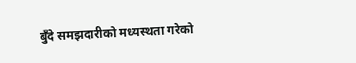बुँदे समझदारीको मध्यस्थता गरेको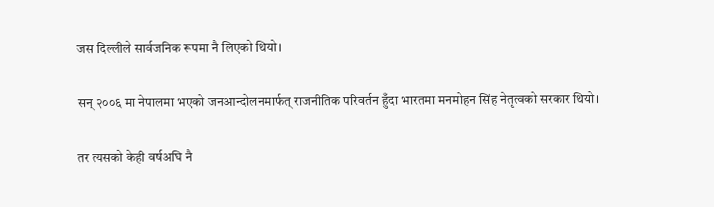जस दिल्लीले सार्वजनिक रूपमा नै लिएको थियो।

सन् २००६ मा नेपालमा भएको जनआन्दोलनमार्फत् राजनीतिक परिवर्तन हुँदा भारतमा मनमोहन सिंह नेतृत्वको सरकार थियो।

तर त्यसको केही वर्षअघि नै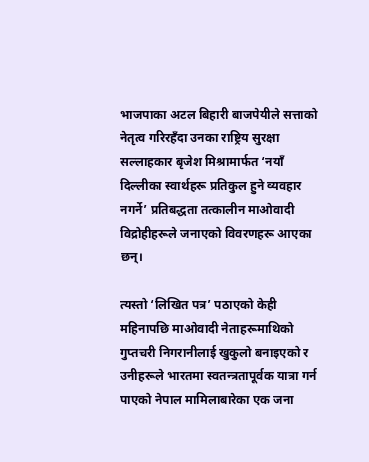भाजपाका अटल बिहारी बाजपेयीले सत्ताको नेतृत्व गरिरहँदा उनका राष्ट्रिय सुरक्षा सल्लाहकार बृजेश मिश्रामार्फत ‘नयाँ दिल्लीका स्वार्थहरू प्रतिकुल हुने व्यवहार नगर्ने’ प्रतिबद्धता तत्कालीन माओवादी विद्रोहीहरूले जनाएको विवरणहरू आएका छन्।

त्यस्तो ‘लिखित पत्र’ पठाएको केही महिनापछि माओवादी नेताहरूमाथिको गुप्तचरी निगरानीलाई खुकुलो बनाइएको र उनीहरूले भारतमा स्वतन्त्रतापूर्वक यात्रा गर्न पाएको नेपाल मामिलाबारेका एक जना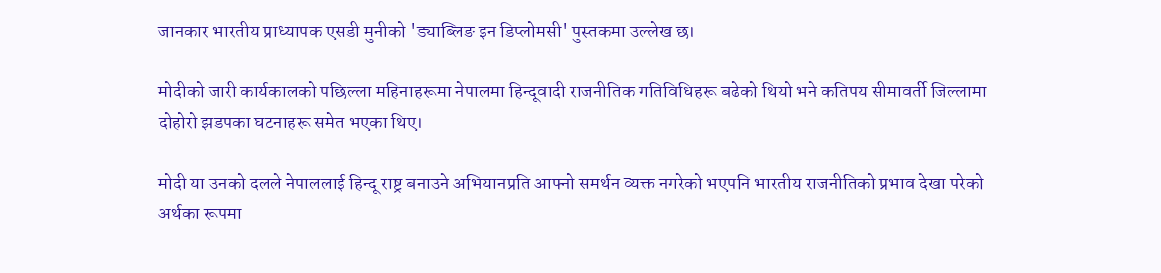जानकार भारतीय प्राध्यापक एसडी मुनीको 'ड्याब्लिङ इन डिप्लोमसी' पुस्तकमा उल्लेख छ।

मोदीको जारी कार्यकालको पछिल्ला महिनाहरूमा नेपालमा हिन्दूवादी राजनीतिक गतिविधिहरू बढेको थियो भने कतिपय सीमावर्ती जिल्लामा दोहोरो झडपका घटनाहरू समेत भएका थिए।

मोदी या उनको दलले नेपाललाई हिन्दू राष्ट्र बनाउने अभियानप्रति आफ्नो समर्थन व्यक्त नगरेको भएपनि भारतीय राजनीतिको प्रभाव देखा परेको अर्थका रूपमा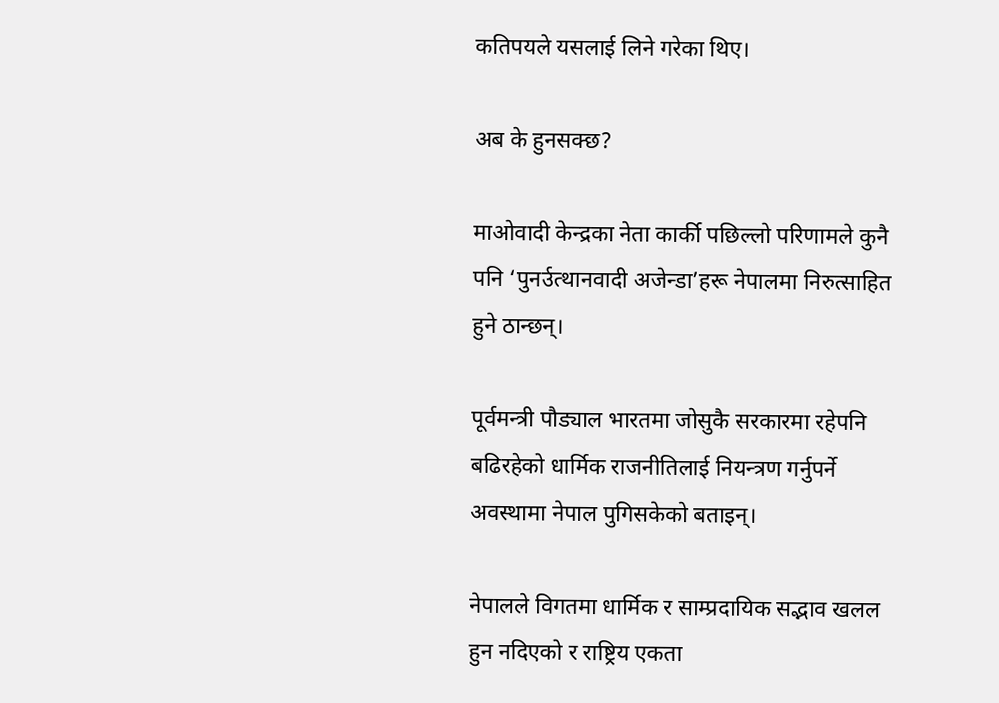कतिपयले यसलाई लिने गरेका थिए।

अब के हुनसक्छ?

माओवादी केन्द्रका नेता कार्की पछिल्लो परिणामले कुनै पनि ‘पुनर्उत्थानवादी अजेन्डा’हरू नेपालमा निरुत्साहित हुने ठान्छन्।

पूर्वमन्त्री पौड्याल भारतमा जोसुकै सरकारमा रहेपनि बढिरहेको धार्मिक राजनीतिलाई नियन्त्रण गर्नुपर्ने अवस्थामा नेपाल पुगिसकेको बताइन्।

नेपालले विगतमा धार्मिक र साम्प्रदायिक सद्भाव खलल हुन नदिएको र राष्ट्रिय एकता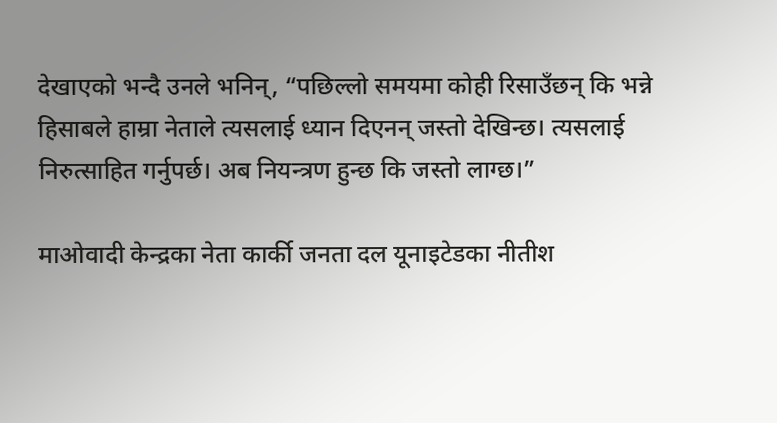देखाएको भन्दै उनले भनिन्, “पछिल्लो समयमा कोही रिसाउँछन् कि भन्ने हिसाबले हाम्रा नेताले त्यसलाई ध्यान दिएनन् जस्तो देखिन्छ। त्यसलाई निरुत्साहित गर्नुपर्छ। अब नियन्त्रण हुन्छ कि जस्तो लाग्छ।”

माओवादी केन्द्रका नेता कार्की जनता दल यूनाइटेडका नीतीश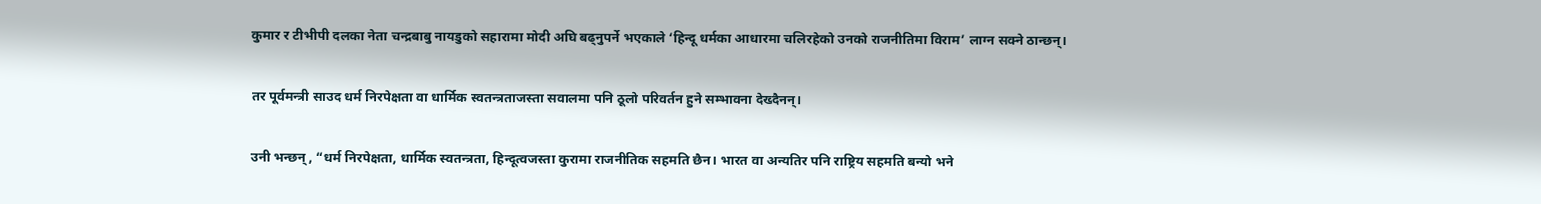कुमार र टीभीपी दलका नेता चन्द्रबाबु नायडुको सहारामा मोदी अघि बढ्नुपर्ने भएकाले ‘हिन्दू धर्मका आधारमा चलिरहेको उनको राजनीतिमा विराम’ लाग्न सक्ने ठान्छन्।

तर पूर्वमन्त्री साउद धर्म निरपेक्षता वा धार्मिक स्वतन्त्रताजस्ता सवालमा पनि ठूलो परिवर्तन हुने सम्भावना देख्दैनन्।

उनी भन्छन्, “धर्म निरपेक्षता, धार्मिक स्वतन्त्रता, हिन्दूत्वजस्ता कुरामा राजनीतिक सहमति छैन। भारत वा अन्यतिर पनि राष्ट्रिय सहमति बन्यो भने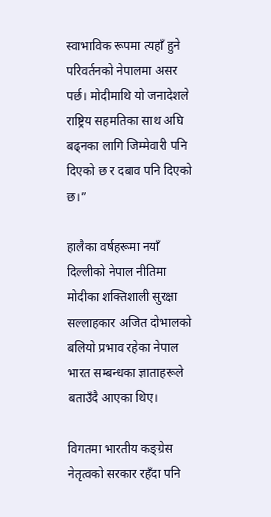स्वाभाविक रूपमा त्यहाँ हुने परिवर्तनको नेपालमा असर पर्छ। मोदीमाथि यो जनादेशले राष्ट्रिय सहमतिका साथ अघि बढ्नका लागि जिम्मेवारी पनि दिएको छ र दबाव पनि दिएको छ।”

हालैका वर्षहरूमा नयाँ दिल्लीको नेपाल नीतिमा मोदीका शक्तिशाली सुरक्षा सल्लाहकार अजित दोभालको बलियो प्रभाव रहेका नेपाल भारत सम्बन्धका ज्ञाताहरूले बताउँदै आएका थिए।

विगतमा भारतीय कङ्ग्रेस नेतृत्वको सरकार रहँदा पनि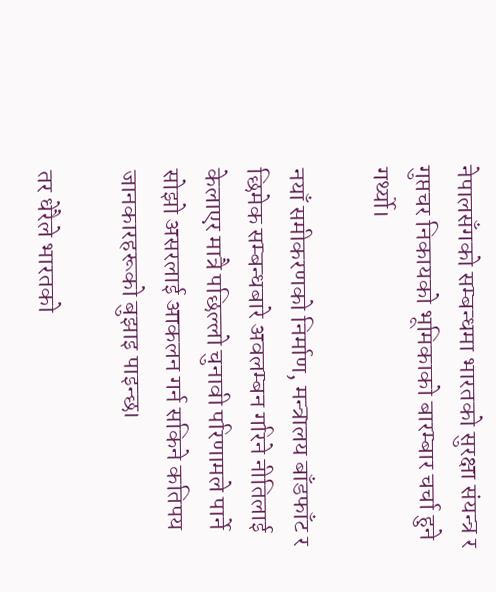नेपालसँगको सम्बन्धमा भारतको सुरक्षा संयन्त्र र गुप्तचर निकायको भूमिकाको बारम्बार चर्चा हुने गर्थ्यो।

नयाँ समीकरणको निर्माण, मन्त्रालय बाँडफाँट र छिमेक सम्बन्धबारे अवलम्बन गरिने नीतिलाई केलाएर मात्रै पछिल्लो चुनावी परिणामले पार्ने सोझो असरलाई आकलन गर्न सकिने कतिपय जानकारहरूको बुझाइ पाइन्छ।

तर धेरैले भारतको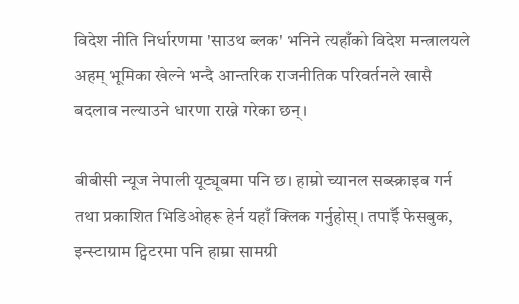विदेश नीति निर्धारणमा 'साउथ ब्लक' भनिने त्यहाँको विदेश मन्त्रालयले अहम् भूमिका खेल्ने भन्दै आन्तरिक राजनीतिक परिवर्तनले खासै बदलाव नल्याउने धारणा राख्ने गरेका छन्।

बीबीसी न्यूज नेपाली यूट्यूबमा पनि छ। हाम्रो च्यानल सब्स्क्राइब गर्न तथा प्रकाशित भिडिओहरू हेर्न यहाँ क्लिक गर्नुहोस्। तपाईँ फेसबुक, इन्स्टाग्राम ट्विटरमा पनि हाम्रा सामग्री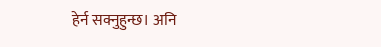हेर्न सक्नुहुन्छ। अनि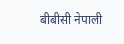बीबीसी नेपाली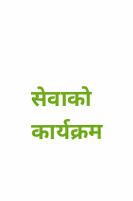सेवाको कार्यक्रम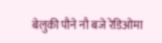बेलुकी पौने नौ बजे रेडिओमा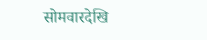सोमवारदेखि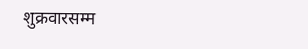शुक्रवारसम्म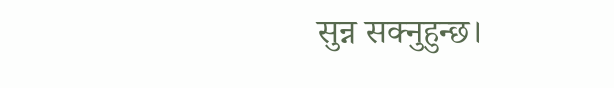सुन्न सक्नुहुन्छ।